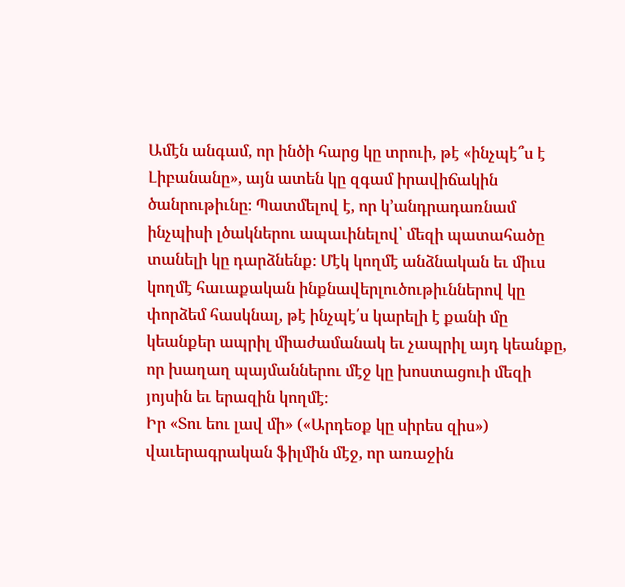Ամէն անգամ, որ ինծի հարց կը տրուի, թէ «ինչպէ՞ս է Լիբանանը», այն ատեն կը զգամ իրավիճակին ծանրութիւնը։ Պատմելով է, որ կ՚անդրադառնամ ինչպիսի լծակներու ապաւինելով՝ մեզի պատահածը տանելի կը դարձնենք։ Մէկ կողմէ անձնական եւ միւս կողմէ հաւաքական ինքնավերլուծութիւններով կը փորձեմ հասկնալ, թէ ինչպէ՛ս կարելի է քանի մը կեանքեր ապրիլ միաժամանակ եւ չապրիլ այդ կեանքը, որ խաղաղ պայմաններու մէջ կը խոստացուի մեզի յոյսին եւ երազին կողմէ։
Իր «Տու եու լավ մի» («Արդեօք կը սիրես զիս») վաւերագրական ֆիլմին մէջ, որ առաջին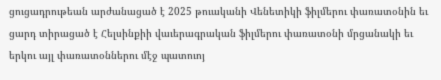ցուցադրութեան արժանացած է 2025 թուականի Վենետիկի ֆիլմերու փառատօնին եւ ցարդ տիրացած է Հելսինքիի վաւերագրական ֆիլմերու փառատօնի մրցանակի եւ երկու այլ փառատօններու մէջ պատուոյ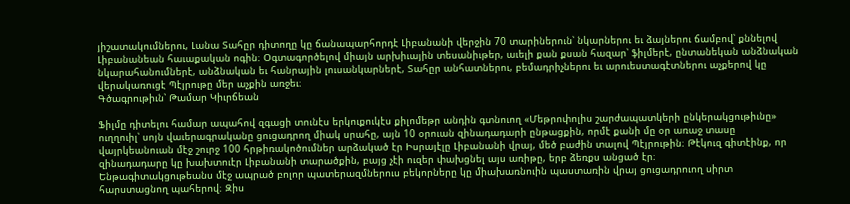յիշատակումներու, Լանա Տահըր դիտողը կը ճանապարհորդէ Լիբանանի վերջին 70 տարիներուն՝ նկարներու եւ ձայներու ճամբով՝ քննելով Լիբանանեան հաւաքական ոգին։ Օգտագործելով միայն արխիւային տեսանիւթեր, աւելի քան քսան հազար՝ ֆիլմերէ, ընտանեկան անձնական նկարահանումներէ, անձնական եւ հանրային լուսանկարներէ, Տահըր անհատներու, բեմադրիչներու եւ արուեստագէտներու աչքերով կը վերակառուցէ Պէյրութը մեր աչքին առջեւ։
Գծագրութիւն՝ Թամար Կիւրճեան

Ֆիլմը դիտելու համար ապահով զգացի տունէս երկուքուկէս քիլոմեթր անդին գտնուող «Մեթրոփոլիս շարժապատկերի ընկերակցութիւնը» ուղղուիլ՝ սոյն վաւերագրականը ցուցադրող միակ սրահը, այն 10 օրուան զինադադարի ընթացքին, որմէ քանի մը օր առաջ տասը վայրկեանուան մէջ շուրջ 100 հրթիռակոծումներ արձակած էր Իսրայէլը Լիբանանի վրայ, մեծ բաժին տալով Պէյրութին։ Թէկուզ գիտէինք, որ զինադադարը կը խախտուէր Լիբանանի տարածքին, բայց չէի ուզեր փախցնել այս առիթը, երբ ձեռքս անցած էր։
Ենթագիտակցութեանս մէջ ապրած բոլոր պատերազմներուս բեկորները կը միախառնուին պաստառին վրայ ցուցադրուող սիրտ հարստացնող պահերով։ Զիս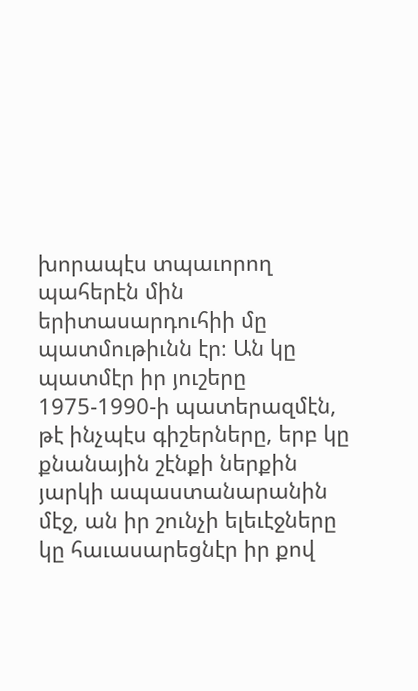խորապէս տպաւորող պահերէն մին երիտասարդուհիի մը պատմութիւնն էր։ Ան կը պատմէր իր յուշերը 1975-1990-ի պատերազմէն, թէ ինչպէս գիշերները, երբ կը քնանային շէնքի ներքին յարկի ապաստանարանին մէջ, ան իր շունչի ելեւէջները կը հաւասարեցնէր իր քով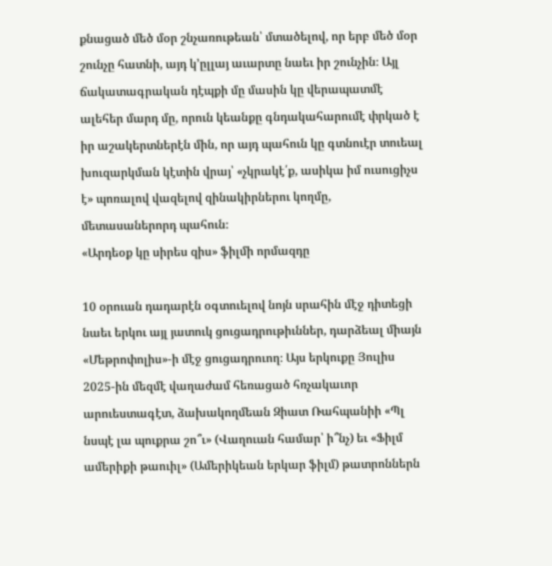քնացած մեծ մօր շնչառութեան՝ մտածելով, որ երբ մեծ մօր շունչը հատնի, այդ կ՚ըլլայ աւարտը նաեւ իր շունչին։ Այլ ճակատագրական դէպքի մը մասին կը վերապատմէ ալեհեր մարդ մը, որուն կեանքը գնդակահարումէ փրկած է իր աշակերտներէն մին, որ այդ պահուն կը գտնուէր տուեալ խուզարկման կէտին վրայ՝ «չկրակէ՛ք, ասիկա իմ ուսուցիչս է» պոռալով վազելով զինակիրներու կողմը, մետասաներորդ պահուն։
«Արդեօք կը սիրես զիս» ֆիլմի որմազդը

10 օրուան դադարէն օգտուելով նոյն սրահին մէջ դիտեցի նաեւ երկու այլ յատուկ ցուցադրութիւններ, դարձեալ միայն «Մեթրոփոլիս»-ի մէջ ցուցադրուող։ Այս երկուքը Յուլիս 2025-ին մեզմէ վաղաժամ հեռացած հռչակաւոր արուեստագէտ, ձախակողմեան Զիատ Ռահպանիի «Պլ նսպէ լա պուքրա շո՞ւ» (Վաղուան համար՝ ի՞նչ) եւ «Ֆիլմ ամերիքի թաուիլ» (Ամերիկեան երկար ֆիլմ) թատրոններն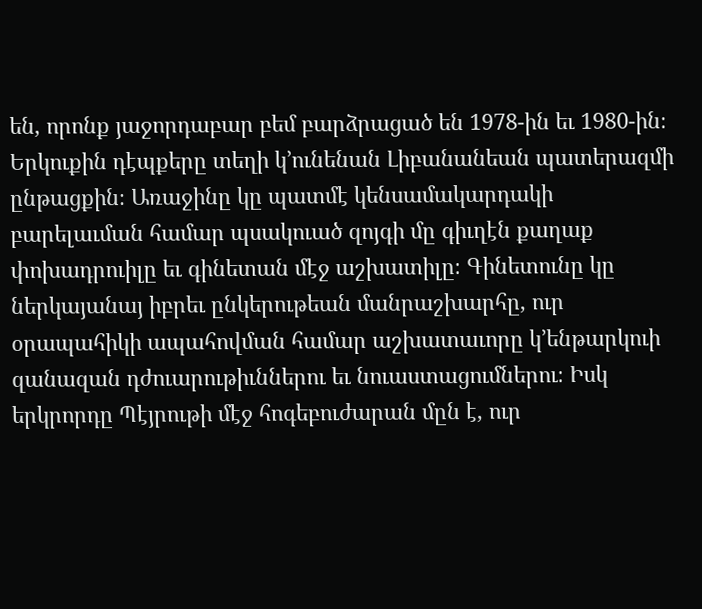են, որոնք յաջորդաբար բեմ բարձրացած են 1978-ին եւ 1980-ին։ Երկուքին դէպքերը տեղի կ՚ունենան Լիբանանեան պատերազմի ընթացքին։ Առաջինը կը պատմէ կենսամակարդակի բարելաւման համար պսակուած զոյգի մը գիւղէն քաղաք փոխադրուիլը եւ գինետան մէջ աշխատիլը։ Գինետունը կը ներկայանայ իբրեւ ընկերութեան մանրաշխարհը, ուր օրապահիկի ապահովման համար աշխատաւորը կ՚ենթարկուի զանազան դժուարութիւններու եւ նուաստացումներու։ Իսկ երկրորդը Պէյրութի մէջ հոգեբուժարան մըն է, ուր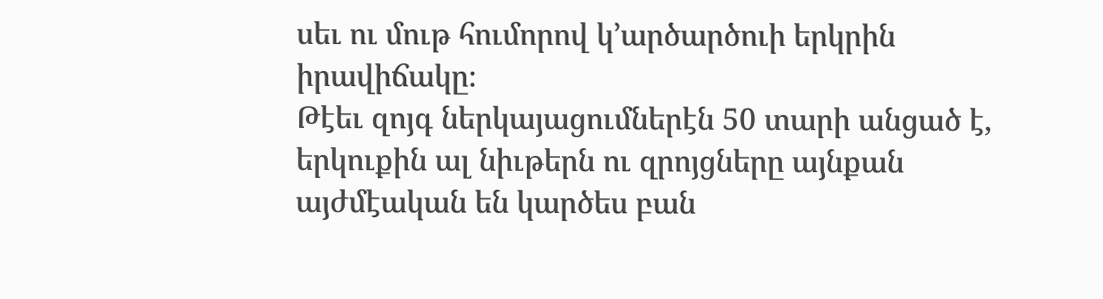սեւ ու մութ հումորով կ՚արծարծուի երկրին իրավիճակը։
Թէեւ զոյգ ներկայացումներէն 50 տարի անցած է, երկուքին ալ նիւթերն ու զրոյցները այնքան այժմէական են կարծես բան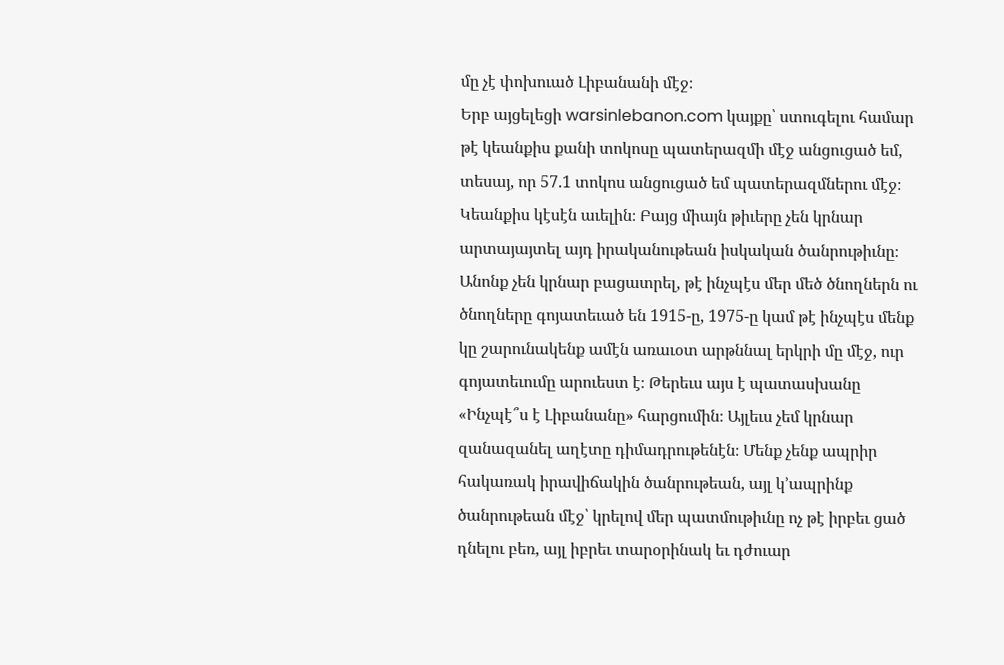մը չէ փոխուած Լիբանանի մէջ։
Երբ այցելեցի warsinlebanon.com կայքը՝ ստուգելու համար թէ կեանքիս քանի տոկոսը պատերազմի մէջ անցուցած եմ, տեսայ, որ 57.1 տոկոս անցուցած եմ պատերազմներու մէջ։ Կեանքիս կէսէն աւելին։ Բայց միայն թիւերը չեն կրնար արտայայտել այդ իրականութեան իսկական ծանրութիւնը։ Անոնք չեն կրնար բացատրել, թէ ինչպէս մեր մեծ ծնողներն ու ծնողները գոյատեւած են 1915-ը, 1975-ը կամ թէ ինչպէս մենք կը շարունակենք ամէն առաւօտ արթննալ երկրի մը մէջ, ուր գոյատեւումը արուեստ է։ Թերեւս այս է պատասխանը «Ինչպէ՞ս է Լիբանանը» հարցումին։ Այլեւս չեմ կրնար զանազանել աղէտը դիմադրութենէն։ Մենք չենք ապրիր հակառակ իրավիճակին ծանրութեան, այլ կ՚ապրինք ծանրութեան մէջ՝ կրելով մեր պատմութիւնը ոչ թէ իրբեւ ցած դնելու բեռ, այլ իբրեւ տարօրինակ եւ դժուար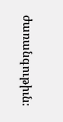ժառանգութիւն։